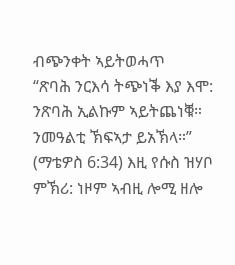ብጭንቀት ኣይትወሓጥ
“ጽባሕ ንርእሳ ትጭነቕ እያ እሞ: ንጽባሕ ኢልኩም ኣይትጨነቑ። ንመዓልቲ ኽፍኣታ ይአኽላ።” (ማቴዎስ 6:34) እዚ የሱስ ዝሃቦ ምኽሪ: ነዞም ኣብዚ ሎሚ ዘሎ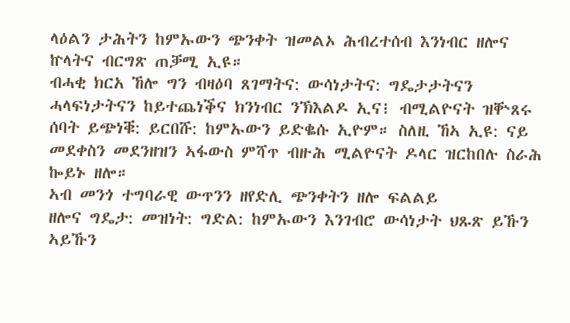ላዕልን ታሕትን ከምኡውን ጭንቀት ዝመልኦ ሕብረተሰብ እንነብር ዘሎና ኵላትና ብርግጽ ጠቓሚ ኢዩ።
ብሓቂ ክርአ ኸሎ ግን ብዛዕባ ጸገማትና: ውሳነታትና: ግዴታታትናን ሓላፍነታትናን ከይተጨነቕና ክንነብር ንኽእልዶ ኢና፧ ብሚልዮናት ዝቝጸሩ ሰባት ይጭነቑ: ይርበሹ: ከምኡውን ይድቈሱ ኢዮም። ስለዚ ኸኣ ኢዩ: ናይ መደቀስን መደንዘዝን ኣፋውስ ምሻጥ ብዙሕ ሚልዮናት ዶላር ዝርከበሉ ስራሕ ኰይኑ ዘሎ።
ኣብ መንጎ ተግባራዊ ውጥንን ዘየድሊ ጭንቀትን ዘሎ ፍልልይ
ዘሎና ግዴታ: መዝነት: ግድል: ከምኡውን እንገብሮ ውሳነታት ህጹጽ ይኹን ኣይኹን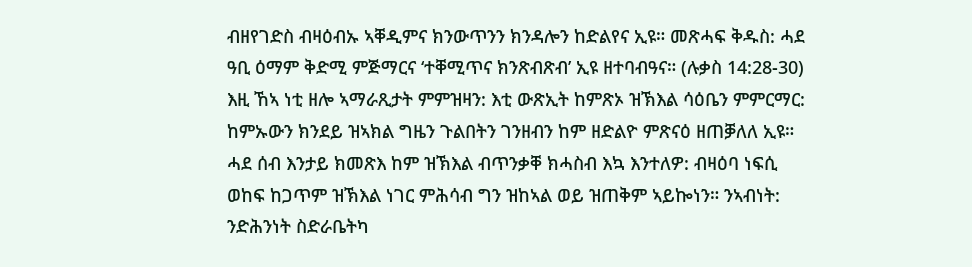ብዘየገድስ ብዛዕብኡ ኣቐዲምና ክንውጥንን ክንዳሎን ከድልየና ኢዩ። መጽሓፍ ቅዱስ: ሓደ ዓቢ ዕማም ቅድሚ ምጅማርና ‘ተቐሚጥና ክንጽብጽብ’ ኢዩ ዘተባብዓና። (ሉቃስ 14:28-30) እዚ ኸኣ ነቲ ዘሎ ኣማራጺታት ምምዝዛን: እቲ ውጽኢት ከምጽኦ ዝኽእል ሳዕቤን ምምርማር: ከምኡውን ክንደይ ዝኣክል ግዜን ጉልበትን ገንዘብን ከም ዘድልዮ ምጽናዕ ዘጠቓለለ ኢዩ።
ሓደ ሰብ እንታይ ክመጽእ ከም ዝኽእል ብጥንቃቐ ክሓስብ እኳ እንተለዎ: ብዛዕባ ነፍሲ ወከፍ ከጋጥም ዝኽእል ነገር ምሕሳብ ግን ዝከኣል ወይ ዝጠቅም ኣይኰነን። ንኣብነት: ንድሕንነት ስድራቤትካ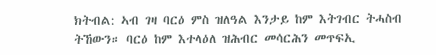ክትብል: ኣብ ገዛ ባርዕ ምስ ዝለዓል እንታይ ከም እትገብር ትሓስብ ትኸውን። ባርዕ ከም እተላዕለ ዝሕብር መሳርሕን መጥፍኢ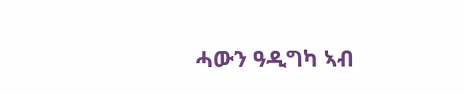ሓውን ዓዲግካ ኣብ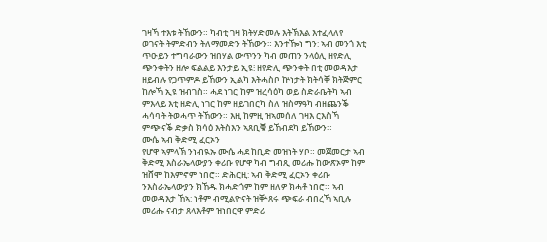ገዛኻ ተእቱ ትኸውን። ካብቲ ገዛ ክትሃድመሉ እትኽእል እተፈላለየ ወገናት ትምድብን ትለማመድን ትኸውን። እንተዀነ ግን: ኣብ መንጎ እቲ ጥዑይን ተግባራውን ዝበሃል ውጥንን ካብ መጠን ንላዕሊ ዘየድሊ ጭንቀትን ዘሎ ፍልልይ እንታይ ኢዩ፧ ዘየድሊ ጭንቀት በቲ መወዳእታ ዘይብሉ የጋጥምዶ ይኸውን ኢልካ እትሓስቦ ኵነታት ክትሳቐ ክትጅምር ከሎኻ ኢዩ ዝብገስ። ሓደ ነገር ከም ዝረሳዕካ ወይ ስድራቤትካ ኣብ ምእላይ እቲ ዘድሊ ነገር ከም ዘይገበርካ ስለ ዝስማዓካ ብዘጨንቕ ሓሳባት ትወሓጥ ትኸውን። እዚ ከምዚ ዝኣመሰለ ገዛእ ርእስኻ ምጭናቕ ድቃስ ክሳዕ እትስእን ኣጸቢቑ ይኸብደካ ይኸውን።
ሙሴ ኣብ ቅድሚ ፈርኦን
የሆዋ ኣምላኽ ንነብዪኡ ሙሴ ሓደ ከቢድ መዝነት ሃቦ። መጀመርታ ኣብ ቅድሚ እስራኤላውያን ቀሪቡ የሆዋ ካብ ግብጺ መሪሑ ከውጽኦም ከም ዝሸሞ ከእምኖም ነበሮ። ድሕርዚ: ኣብ ቅድሚ ፈርኦን ቀሪቡ ንእስራኤላውያን ክኸዱ ክሓድጎም ከም ዘለዎ ክሓቶ ነበሮ። ኣብ መወዳእታ ኸኣ: ነቶም ብሚልዮናት ዝቝጸሩ ጭፍራ ብበረኻ ኣቢሉ መሪሑ ናብታ ጸላእቶም ዝነበርዋ ምድሪ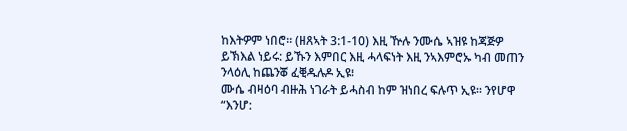ከእትዎም ነበሮ። (ዘጸኣት 3:1-10) እዚ ዅሉ ንሙሴ ኣዝዩ ከጃጅዎ ይኽእል ነይሩ: ይኹን እምበር እዚ ሓላፍነት እዚ ንኣእምሮኡ ካብ መጠን ንላዕሊ ከጨንቖ ፈቒዱሉዶ ኢዩ፧
ሙሴ ብዛዕባ ብዙሕ ነገራት ይሓስብ ከም ዝነበረ ፍሉጥ ኢዩ። ንየሆዋ “እንሆ: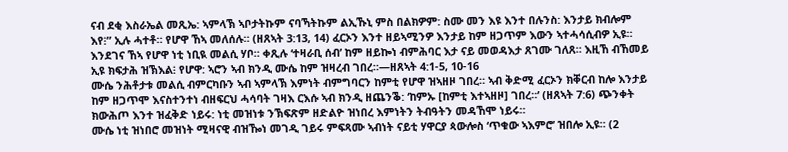ናብ ደቂ እስራኤል መጺኤ: ኣምላኽ ኣቦታትኩም ናባኻትኩም ልኢኹኒ ምስ በልክዎም: ስሙ መን እዩ እንተ በሉንስ: እንታይ ክብሎም እየ፧” ኢሉ ሓተቶ። የሆዋ ኸኣ መለሰሉ። (ዘጸኣት 3:13, 14) ፈርኦን እንተ ዘይኣሚንዎ እንታይ ከም ዘጋጥም እውን ኣተሓሳሲብዎ ኢዩ። እንደገና ኸኣ የሆዋ ነቲ ነቢዪ መልሲ ሃቦ። ቀጺሉ ‘ተዛራቢ ሰብ’ ከም ዘይኰነ ብምሕባር እታ ናይ መወዳእታ ጸገሙ ገለጸ። እዚኸ ብኸመይ ኢዩ ክፍታሕ ዝኽእል፧ የሆዋ: ኣሮን ኣብ ክንዲ ሙሴ ከም ዝዛረብ ገበረ።—ዘጸኣት 4:1-5, 10-16
ሙሴ ንሕቶታቱ መልሲ ብምርካቡን ኣብ ኣምላኽ እምነት ብምግባርን ከምቲ የሆዋ ዝኣዘዞ ገበረ። ኣብ ቅድሚ ፈርኦን ክቐርብ ከሎ እንታይ ከም ዘጋጥሞ እናስተንተነ ብዘፍርህ ሓሳባት ገዛእ ርእሱ ኣብ ክንዲ ዘጨንቕ: ‘ከምኡ [ከምቲ እተኣዘዞ] ገበረ።’ (ዘጸኣት 7:6) ጭንቀት ክውሕጦ እንተ ዝፈቅድ ነይሩ: ነቲ መዝነቱ ንኽፍጽም ዘድልዮ ዝነበረ እምነትን ትብዓትን መዳኸሞ ነይሩ።
ሙሴ ነቲ ዝነበሮ መዝነት ሚዛናዊ ብዝዀነ መገዲ ገይሩ ምፍጻሙ ኣብነት ናይቲ ሃዋርያ ጳውሎስ ‘ጥቁው ኣእምሮ’ ዝበሎ ኢዩ። (2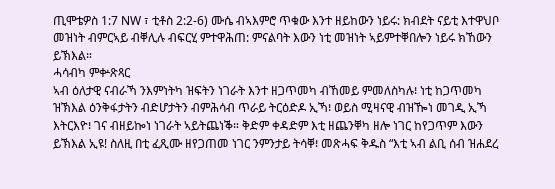ጢሞቴዎስ 1:7 NW ፣ ቲቶስ 2:2-6) ሙሴ ብኣእምሮ ጥቁው እንተ ዘይከውን ነይሩ: ክብደት ናይቲ እተዋህቦ መዝነት ብምርኣይ ብቐሊሉ ብፍርሂ ምተዋሕጠ: ምናልባት እውን ነቲ መዝነት ኣይምተቐበሎን ነይሩ ክኸውን ይኽእል።
ሓሳብካ ምቍጽጻር
ኣብ ዕለታዊ ናብራኻ ንእምነትካ ዝፍትን ነገራት እንተ ዘጋጥመካ ብኸመይ ምመለስካሉ፧ ነቲ ከጋጥመካ ዝኽእል ዕንቅፋታትን ብድሆታትን ብምሕሳብ ጥራይ ትርዕድዶ ኢኻ፧ ወይስ ሚዛናዊ ብዝዀነ መገዲ ኢኻ እትርእዮ፧ ገና ብዘይኰነ ነገራት ኣይትጨነቕ። ቅድም ቀዳድም እቲ ዘጨንቐካ ዘሎ ነገር ከየጋጥም እውን ይኽእል ኢዩ! ስለዚ በቲ ፈጺሙ ዘየጋጠመ ነገር ንምንታይ ትሳቐ፧ መጽሓፍ ቅዱስ “እቲ ኣብ ልቢ ሰብ ዝሐደረ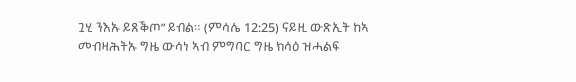ጓሂ ንእኡ ይጸቕጦ” ይብል። (ምሳሌ 12:25) ናይዚ ውጽኢት ከኣ መብዛሕትኡ ግዜ ውሳነ ኣብ ምግባር ግዜ ክሳዕ ዝሓልፍ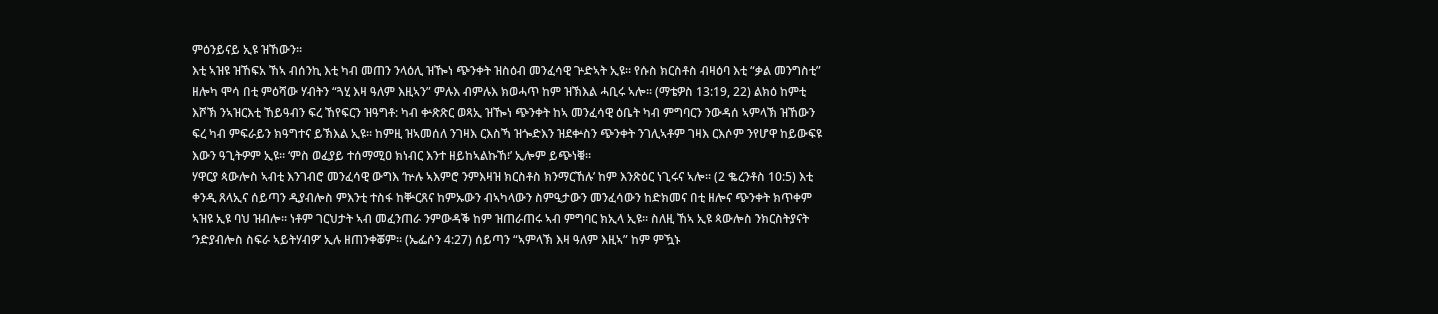ምዕንይናይ ኢዩ ዝኸውን።
እቲ ኣዝዩ ዝኸፍአ ኸኣ ብሰንኪ እቲ ካብ መጠን ንላዕሊ ዝዀነ ጭንቀት ዝስዕብ መንፈሳዊ ጕድኣት ኢዩ። የሱስ ክርስቶስ ብዛዕባ እቲ “ቃል መንግስቲ” ዘሎካ ሞሳ በቲ ምዕሻው ሃብትን “ጓሂ እዛ ዓለም እዚኣን” ምሉእ ብምሉእ ክወሓጥ ከም ዝኽእል ሓቢሩ ኣሎ። (ማቴዎስ 13:19, 22) ልክዕ ከምቲ እሾኽ ንኣዝርእቲ ኸይዓብን ፍረ ኸየፍርን ዝዓግቶ: ካብ ቍጽጽር ወጻኢ ዝዀነ ጭንቀት ከኣ መንፈሳዊ ዕቤት ካብ ምግባርን ንውዳሰ ኣምላኽ ዝኸውን ፍረ ካብ ምፍራይን ክዓግተና ይኽእል ኢዩ። ከምዚ ዝኣመሰለ ንገዛእ ርእስኻ ዝጐድእን ዝደቍስን ጭንቀት ንገሊኣቶም ገዛእ ርእሶም ንየሆዋ ከይውፍዩ እውን ዓጊትዎም ኢዩ። ‘ምስ ወፈያይ ተሰማሚዐ ክነብር እንተ ዘይከኣልኩኸ፧’ ኢሎም ይጭነቑ።
ሃዋርያ ጳውሎስ ኣብቲ እንገብሮ መንፈሳዊ ውግእ ‘ኵሉ ኣእምሮ ንምእዛዝ ክርስቶስ ክንማርኸሉ’ ከም እንጽዕር ነጊሩና ኣሎ። (2 ቈረንቶስ 10:5) እቲ ቀንዲ ጸላኢና ሰይጣን ዲያብሎስ ምእንቲ ተስፋ ከቝርጸና ከምኡውን ብኣካላውን ስምዒታውን መንፈሳውን ከድክመና በቲ ዘሎና ጭንቀት ክጥቀም ኣዝዩ ኢዩ ባህ ዝብሎ። ነቶም ገርህታት ኣብ መፈንጠራ ንምውዳቕ ከም ዝጠራጠሩ ኣብ ምግባር ክኢላ ኢዩ። ስለዚ ኸኣ ኢዩ ጳውሎስ ንክርስትያናት ‘ንድያብሎስ ስፍራ ኣይትሃብዎ’ ኢሉ ዘጠንቀቖም። (ኤፌሶን 4:27) ሰይጣን “ኣምላኽ እዛ ዓለም እዚኣ” ከም ምዃኑ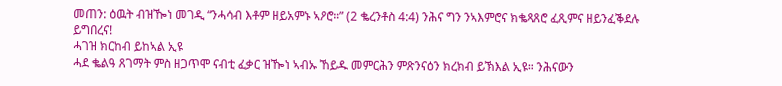መጠን: ዕዉት ብዝዀነ መገዲ “ንሓሳብ እቶም ዘይአምኑ ኣዖሮ።” (2 ቈረንቶስ 4:4) ንሕና ግን ንኣእምሮና ክቈጻጸሮ ፈጺምና ዘይንፈቕደሉ ይግበረና!
ሓገዝ ክርከብ ይከኣል ኢዩ
ሓደ ቈልዓ ጸገማት ምስ ዘጋጥሞ ናብቲ ፈቃር ዝዀነ ኣብኡ ኸይዱ መምርሕን ምጽንናዕን ክረክብ ይኽእል ኢዩ። ንሕናውን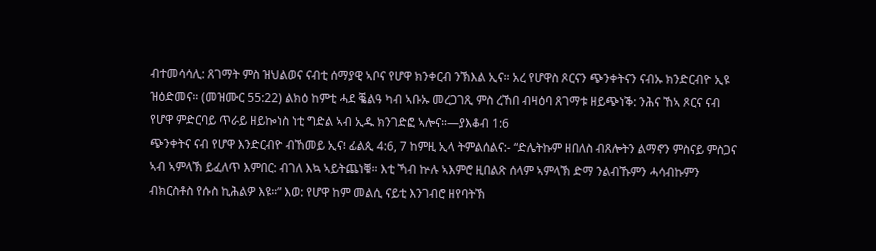ብተመሳሳሊ: ጸገማት ምስ ዝህልወና ናብቲ ሰማያዊ ኣቦና የሆዋ ክንቀርብ ንኽእል ኢና። አረ የሆዋስ ጾርናን ጭንቀትናን ናብኡ ክንድርብዮ ኢዩ ዝዕድመና። (መዝሙር 55:22) ልክዕ ከምቲ ሓደ ቘልዓ ካብ ኣቡኡ መረጋገጺ ምስ ረኸበ ብዛዕባ ጸገማቱ ዘይጭነቕ: ንሕና ኸኣ ጾርና ናብ የሆዋ ምድርባይ ጥራይ ዘይኰነስ ነቲ ግድል ኣብ ኢዱ ክንገድፎ ኣሎና።—ያእቆብ 1:6
ጭንቀትና ናብ የሆዋ እንድርብዮ ብኸመይ ኢና፧ ፊልጲ 4:6, 7 ከምዚ ኢላ ትምልሰልና:- “ድሌትኩም ዘበለስ ብጸሎትን ልማኖን ምስናይ ምስጋና ኣብ ኣምላኽ ይፈለጥ እምበር: ብገለ እኳ ኣይትጨነቑ። እቲ ኻብ ኵሉ ኣእምሮ ዚበልጽ ሰላም ኣምላኽ ድማ ንልብኹምን ሓሳብኩምን ብክርስቶስ የሱስ ኪሕልዎ እዩ።” እወ: የሆዋ ከም መልሲ ናይቲ እንገብሮ ዘየባትኽ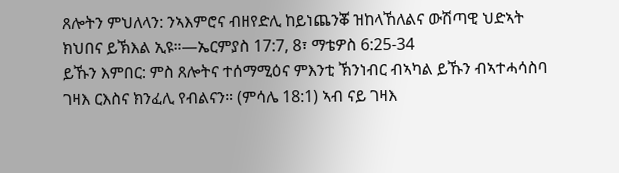ጸሎትን ምህለላን: ንኣእምሮና ብዘየድሊ ከይነጨንቖ ዝከላኸለልና ውሽጣዊ ህድኣት ክህበና ይኽእል ኢዩ።—ኤርምያስ 17:7, 8፣ ማቴዎስ 6:25-34
ይኹን እምበር: ምስ ጸሎትና ተሰማሚዕና ምእንቲ ኽንነብር ብኣካል ይኹን ብኣተሓሳስባ ገዛእ ርእስና ክንፈሊ የብልናን። (ምሳሌ 18:1) ኣብ ናይ ገዛእ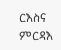ርእስና ምርዳእ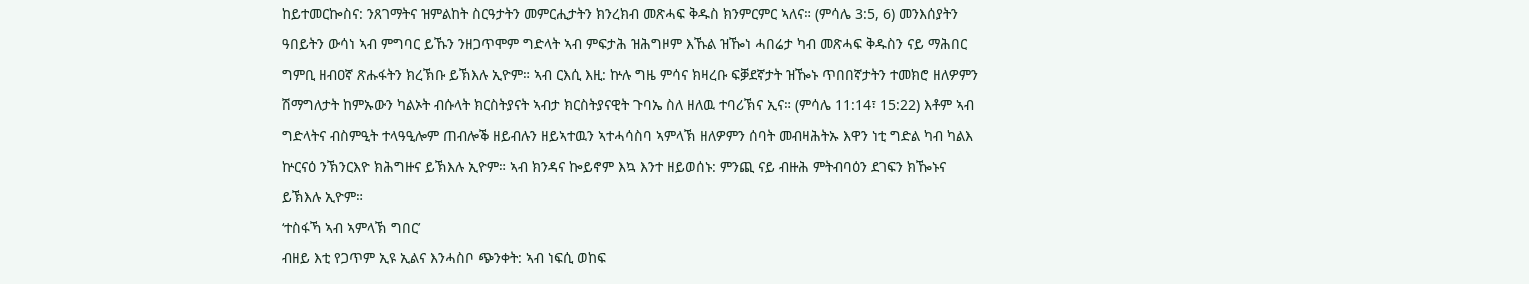ከይተመርኰስና: ንጸገማትና ዝምልከት ስርዓታትን መምርሒታትን ክንረክብ መጽሓፍ ቅዱስ ክንምርምር ኣለና። (ምሳሌ 3:5, 6) መንእሰያትን ዓበይትን ውሳነ ኣብ ምግባር ይኹን ንዘጋጥሞም ግድላት ኣብ ምፍታሕ ዝሕግዞም እኹል ዝዀነ ሓበሬታ ካብ መጽሓፍ ቅዱስን ናይ ማሕበር ግምቢ ዘብዐኛ ጽሑፋትን ክረኽቡ ይኽእሉ ኢዮም። ኣብ ርእሲ እዚ: ኵሉ ግዜ ምሳና ክዛረቡ ፍቓደኛታት ዝዀኑ ጥበበኛታትን ተመክሮ ዘለዎምን ሽማግለታት ከምኡውን ካልኦት ብሱላት ክርስትያናት ኣብታ ክርስትያናዊት ጉባኤ ስለ ዘለዉ ተባሪኽና ኢና። (ምሳሌ 11:14፣ 15:22) እቶም ኣብ ግድላትና ብስምዒት ተላዓዒሎም ጠብሎቕ ዘይብሉን ዘይኣተዉን ኣተሓሳስባ ኣምላኽ ዘለዎምን ሰባት መብዛሕትኡ እዋን ነቲ ግድል ካብ ካልእ ኵርናዕ ንኽንርእዮ ክሕግዙና ይኽእሉ ኢዮም። ኣብ ክንዳና ኰይኖም እኳ እንተ ዘይወሰኑ: ምንጪ ናይ ብዙሕ ምትብባዕን ደገፍን ክዀኑና ይኽእሉ ኢዮም።
‘ተስፋኻ ኣብ ኣምላኽ ግበር’
ብዘይ እቲ የጋጥም ኢዩ ኢልና እንሓስቦ ጭንቀት: ኣብ ነፍሲ ወከፍ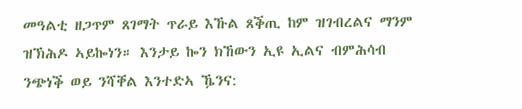መዓልቲ ዘጋጥም ጸገማት ጥራይ እኹል ጸቕጢ ከም ዝገብረልና ማንም ዝኽሕዶ ኣይኰነን። እንታይ ኰን ክኸውን ኢዩ ኢልና ብምሕሳብ ንጭነቕ ወይ ንሻቐል እንተድኣ ዄንና: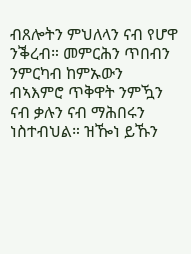ብጸሎትን ምህለላን ናብ የሆዋ ንቕረብ። መምርሕን ጥበብን ንምርካብ ከምኡውን ብኣእምሮ ጥቅዋት ንምዃን ናብ ቃሉን ናብ ማሕበሩን ነስተብህል። ዝዀነ ይኹን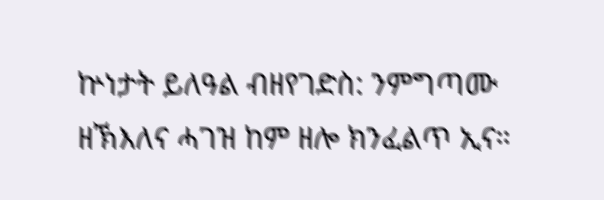ኵነታት ይለዓል ብዘየገድስ: ንምግጣሙ ዘኽእለና ሓገዝ ከም ዘሎ ክንፈልጥ ኢና።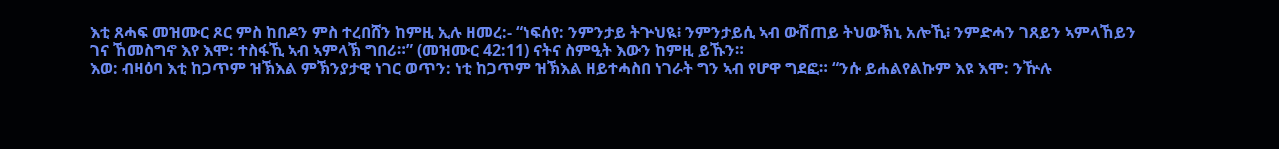እቲ ጸሓፍ መዝሙር ጾር ምስ ከበዶን ምስ ተረበሸን ከምዚ ኢሉ ዘመረ:- “ነፍሰየ: ንምንታይ ትጕህዪ፧ ንምንታይሲ ኣብ ውሽጠይ ትህውኽኒ አሎኺ፧ ንምድሓን ገጸይን ኣምላኸይን ገና ኸመስግኖ እየ እሞ: ተስፋኺ ኣብ ኣምላኽ ግበሪ።” (መዝሙር 42:11) ናትና ስምዒት እውን ከምዚ ይኹን።
እወ: ብዛዕባ እቲ ከጋጥም ዝኽእል ምኽንያታዊ ነገር ወጥን: ነቲ ከጋጥም ዝኽእል ዘይተሓስበ ነገራት ግን ኣብ የሆዋ ግደፎ። “ንሱ ይሐልየልኩም እዩ እሞ: ንዅሉ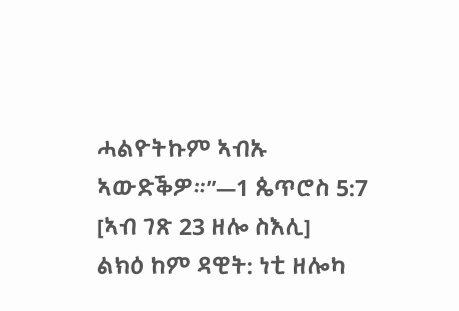ሓልዮትኩም ኣብኡ ኣውድቕዎ።”—1 ጴጥሮስ 5:7
[ኣብ ገጽ 23 ዘሎ ስእሊ]
ልክዕ ከም ዳዊት: ነቲ ዘሎካ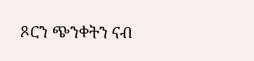ጾርን ጭንቀትን ናብ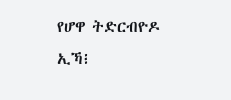የሆዋ ትድርብዮዶ ኢኻ፧